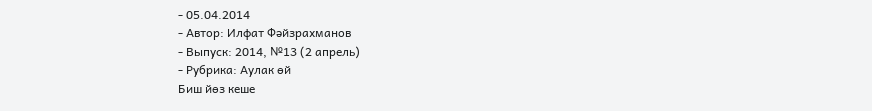- 05.04.2014
- Автор: Илфат Фәйзрахманов
- Выпуск: 2014, №13 (2 апрель)
- Рубрика: Аулак өй
Биш йөз кеше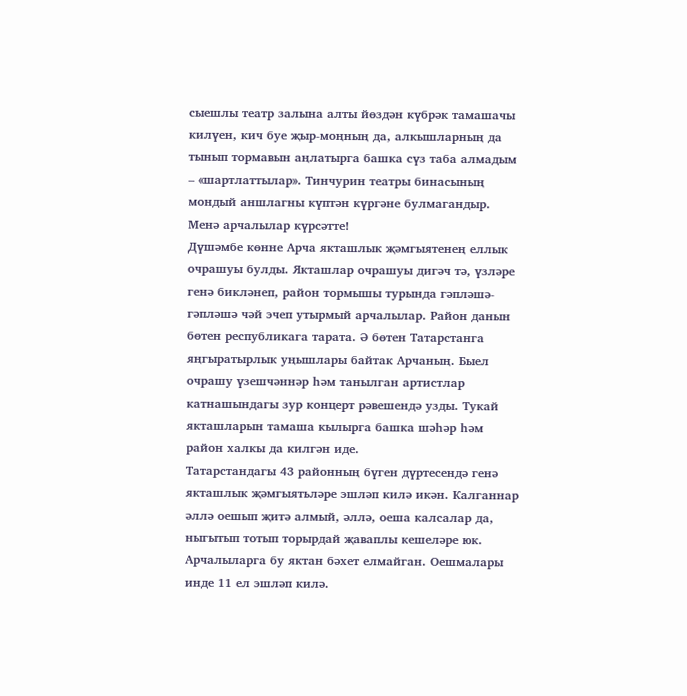сыешлы театр залына алты йөздән күбрәк тамашачы килүен, кич буе җыр-моңның да, алкышларның да тынып тормавын аңлатырга башка сүз таба алмадым – «шартлаттылар». Тинчурин театры бинасының мондый аншлагны күптән күргәне булмагандыр. Менә арчалылар күрсәтте!
Дүшәмбе көнне Арча якташлык җәмгыятенең еллык очрашуы булды. Якташлар очрашуы дигәч тә, үзләре генә бикләнеп, район тормышы турында гәпләшә-гәпләшә чәй эчеп утырмый арчалылар. Район данын бөтен республикага тарата. Ә бөтен Татарстанга яңгыратырлык уңышлары байтак Арчаның. Быел очрашу үзешчәннәр һәм танылган артистлар катнашындагы зур концерт рәвешендә узды. Тукай якташларын тамаша кылырга башка шәһәр һәм район халкы да килгән иде.
Татарстандагы 43 районның бүген дүртесендә генә якташлык җәмгыятьләре эшләп килә икән. Калганнар әллә оешып җитә алмый, әллә, оеша калсалар да, ныгытып тотып торырдай җаваплы кешеләре юк. Арчалыларга бу яктан бәхет елмайган. Оешмалары инде 11 ел эшләп килә.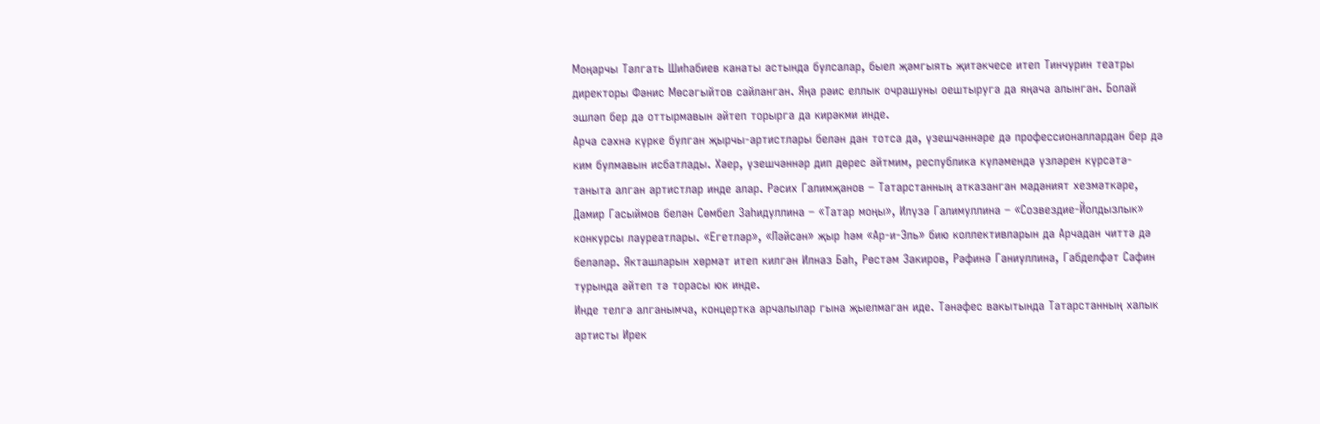Моңарчы Тәлгать Шиһабиев канаты астында булсалар, быел җәмгыять җитәкчесе итеп Тинчурин театры директоры Фәнис Мөсәгыйтов сайланган. Яңа рәис еллык очрашуны оештыруга да яңача алынган. Болай эшләп бер дә оттырмавын әйтеп торырга да кирәкми инде.
Арча сәхнә күрке булган җырчы-артистлары белән дан тотса да, үзешчәннәре дә профессионаллардан бер дә ким булмавын исбатлады. Хәер, үзешчәннәр дип дөрес әйтмим, республика күләмендә үзләрен күрсәтә-таныта алган артистлар инде алар. Рәсих Галимҗанов – Татарстанның атказанган мәдәният хезмәткәре, Дамир Гасыймов белән Сөмбел Заһидуллина – «Татар моңы», Илүзә Галимуллина – «Созвездие-Йолдызлык» конкурсы лауреатлары. «Егетләр», «Ләйсән» җыр һәм «Ар-и-Эль» бию коллективларын да Арчадан читтә дә беләләр. Якташларын хөрмәт итеп килгән Илназ Баһ, Рөстәм Закиров, Рәфинә Ганиуллина, Габделфәт Сафин турында әйтеп тә торасы юк инде.
Инде телгә алганымча, концертка арчалылар гына җыелмаган иде. Тәнәфес вакытында Татарстанның халык артисты Ирек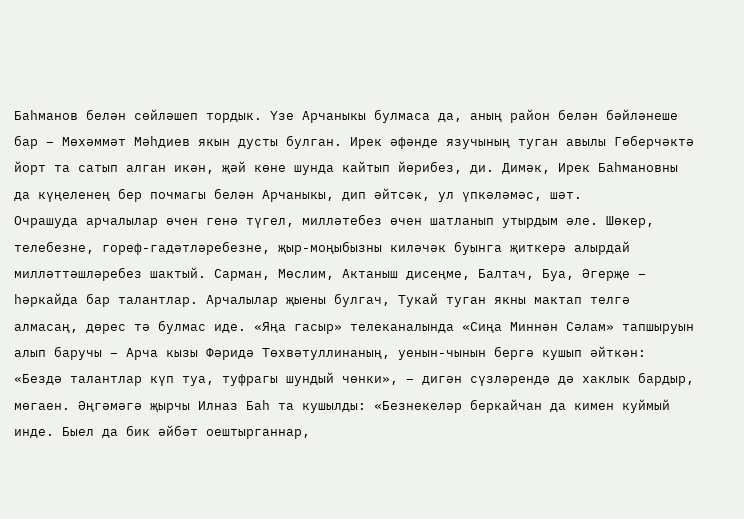Баһманов белән сөйләшеп тордык. Үзе Арчаныкы булмаса да, аның район белән бәйләнеше бар – Мөхәммәт Мәһдиев якын дусты булган. Ирек әфәнде язучының туган авылы Гөберчәктә йорт та сатып алган икән, җәй көне шунда кайтып йөрибез, ди. Димәк, Ирек Баһмановны да күңеленең бер почмагы белән Арчаныкы, дип әйтсәк, ул үпкәләмәс, шәт.
Очрашуда арчалылар өчен генә түгел, милләтебез өчен шатланып утырдым әле. Шөкер, телебезне, гореф-гадәтләребезне, җыр-моңыбызны киләчәк буынга җиткерә алырдай милләттәшләребез шактый. Сарман, Мөслим, Актаныш дисеңме, Балтач, Буа, Әгерҗе – һәркайда бар талантлар. Арчалылар җыены булгач, Тукай туган якны мактап телгә алмасаң, дөрес тә булмас иде. «Яңа гасыр» телеканалында «Сиңа Миннән Сәлам» тапшыруын алып баручы – Арча кызы Фәридә Төхвәтуллинаның, уенын-чынын бергә кушып әйткән: «Бездә талантлар күп туа, туфрагы шундый чөнки», – дигән сүзләрендә дә хаклык бардыр, мөгаен. Әңгәмәгә җырчы Илназ Баһ та кушылды: «Безнекеләр беркайчан да кимен куймый инде. Быел да бик әйбәт оештырганнар,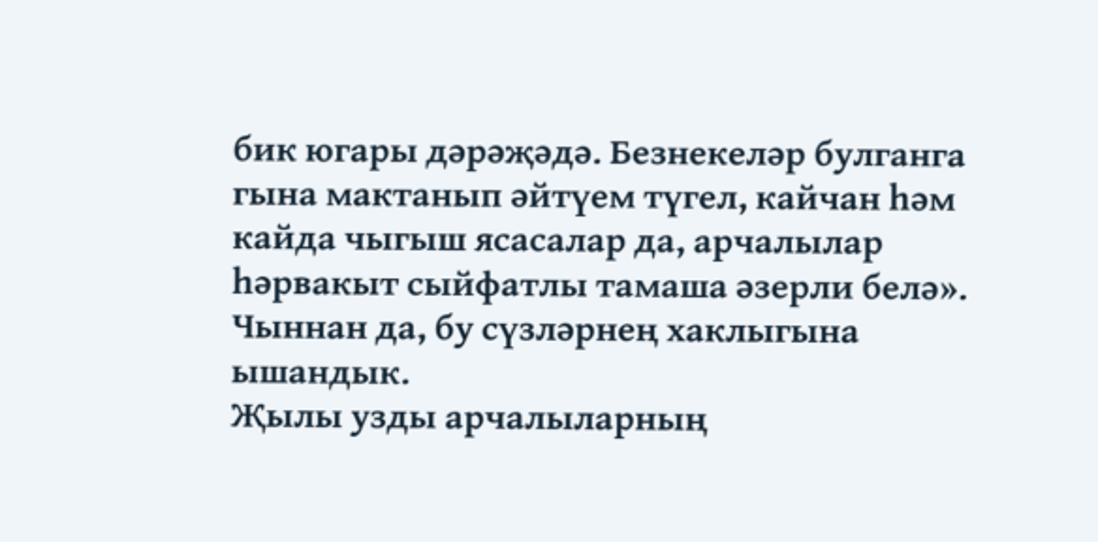бик югары дәрәҗәдә. Безнекеләр булганга гына мактанып әйтүем түгел, кайчан һәм кайда чыгыш ясасалар да, арчалылар һәрвакыт сыйфатлы тамаша әзерли белә». Чыннан да, бу сүзләрнең хаклыгына ышандык.
Җылы узды арчалыларның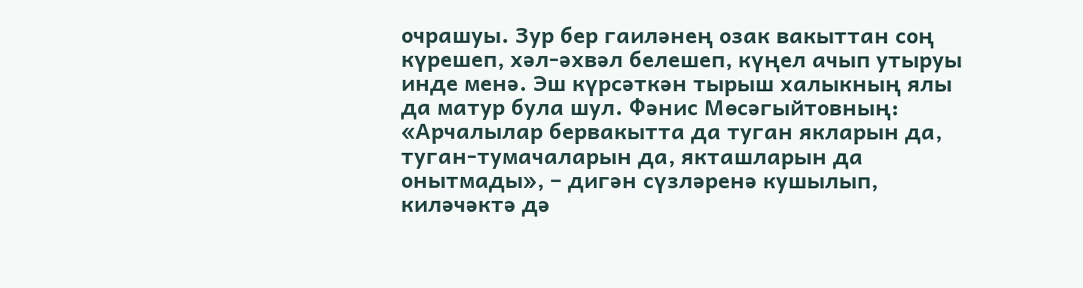очрашуы. Зур бер гаиләнең озак вакыттан соң күрешеп, хәл-әхвәл белешеп, күңел ачып утыруы инде менә. Эш күрсәткән тырыш халыкның ялы да матур була шул. Фәнис Мөсәгыйтовның: «Арчалылар бервакытта да туган якларын да, туган-тумачаларын да, якташларын да онытмады», – дигән сүзләренә кушылып, киләчәктә дә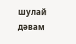шулай дәвам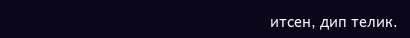итсен, дип телик.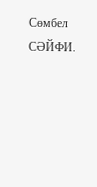Сөмбел СӘЙФИ.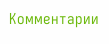Комментарии